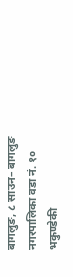बागलुङ, ८ साउन– बागलुङ नगरपालिका वडा नं. १० भकुण्डेकी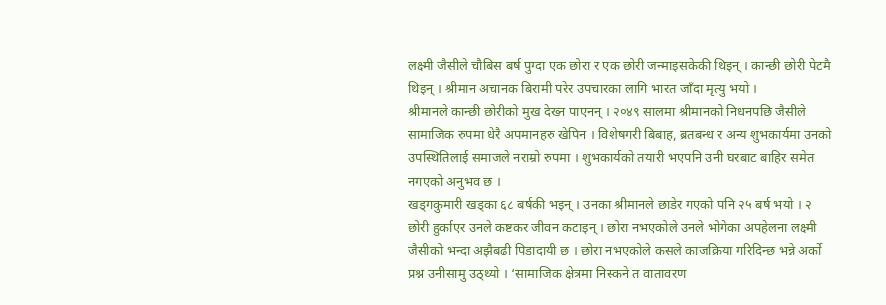लक्ष्मी जैसीले चौबिस बर्ष पुग्दा एक छोरा र एक छोरी जन्माइसकेकी थिइन् । कान्छी छोरी पेटमै थिइन् । श्रीमान अचानक बिरामी परेर उपचारका लागि भारत जाँदा मृत्यु भयो ।
श्रीमानले कान्छी छोरीको मुख देख्न पाएनन् । २०४९ सालमा श्रीमानको निधनपछि जैसीले सामाजिक रुपमा धेरै अपमानहरु खेपिन । विशेषगरी बिबाह, ब्रतबन्ध र अन्य शुभकार्यमा उनको उपस्थितिलाई समाजले नराम्रो रुपमा । शुभकार्यको तयारी भएपनि उनी घरबाट बाहिर समेत नगएको अनुभव छ ।
खड्गकुमारी खड्का ६८ बर्षकी भइन् । उनका श्रीमानले छाडेर गएको पनि २५ बर्ष भयो । २ छोरी हुर्काएर उनले कष्टकर जीवन कटाइन् । छोरा नभएकोले उनले भोगेका अपहेलना लक्ष्मी जैसीको भन्दा अझैबढी पिडादायी छ । छोरा नभएकोले कसले काजक्रिया गरिदिन्छ भन्ने अर्को प्रश्न उनीसामु उठ्थ्यो । ‘सामाजिक क्षेत्रमा निस्कने त वातावरण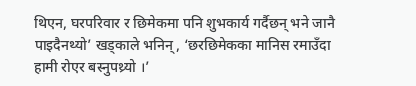थिएन, घरपरिवार र छिमेकमा पनि शुभकार्य गर्दैछन् भने जानै पाइदैनथ्यो’ खड्काले भनिन्, ‘छरछिमेकका मानिस रमाउँदा हामी रोएर बस्नुपथ्र्यो ।’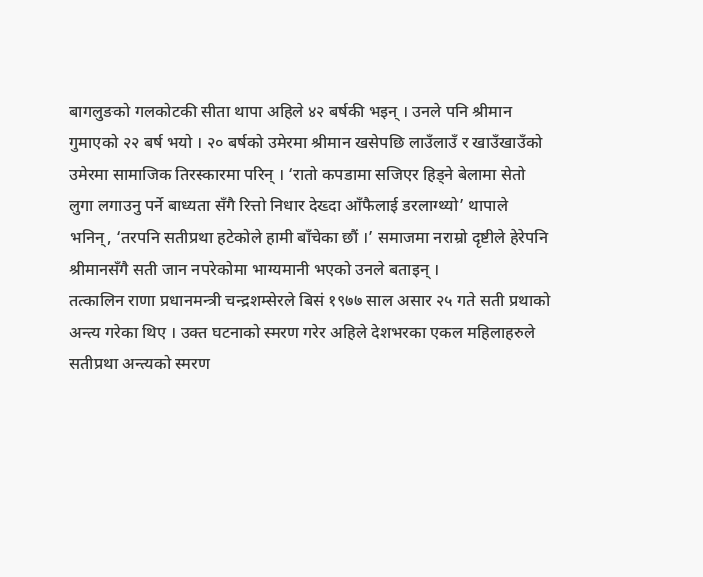बागलुङको गलकोटकी सीता थापा अहिले ४२ बर्षकी भइन् । उनले पनि श्रीमान गुमाएको २२ बर्ष भयो । २० बर्षको उमेरमा श्रीमान खसेपछि लाउँलाउँ र खाउँखाउँको उमेरमा सामाजिक तिरस्कारमा परिन् । ‘रातो कपडामा सजिएर हिड्ने बेलामा सेतो लुगा लगाउनु पर्ने बाध्यता सँगै रित्तो निधार देख्दा आँफैलाई डरलाग्थ्यो’ थापाले भनिन्, ‘तरपनि सतीप्रथा हटेकोले हामी बाँचेका छौं ।’ समाजमा नराम्रो दृष्टीले हेरेपनि श्रीमानसँगै सती जान नपरेकोमा भाग्यमानी भएको उनले बताइन् ।
तत्कालिन राणा प्रधानमन्त्री चन्द्रशम्सेरले बिसं १९७७ साल असार २५ गते सती प्रथाको अन्त्य गरेका थिए । उक्त घटनाको स्मरण गरेर अहिले देशभरका एकल महिलाहरुले सतीप्रथा अन्त्यको स्मरण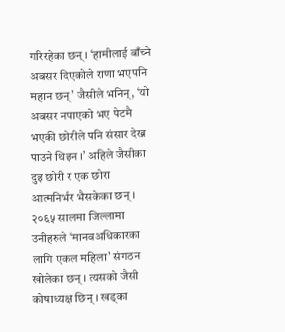गरिरहेका छन् । ‘हामीलाई बाँच्ने अबसर दिएकोले राणा भएपनि महान छन्’ जैसीले भनिन्, ‘यो अबसर नपाएको भए पेटमै भएकी छोरीले पनि संसार देख्न पाउने थिइन ।’ अहिले जैसीका दुइ छोरी र एक छोरा आत्मनिर्भर भैसकेका छन् । २०६५ सालमा जिल्लामा उनीहरुले ‘मानवअधिकारका लागि एकल महिला’ संगठन खोलेका छन् । त्यसको जैसी कोषाध्यक्ष छिन् । खड्का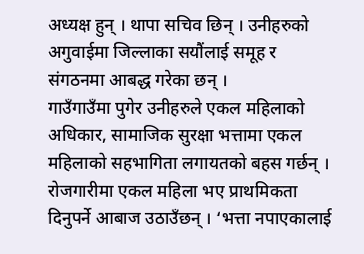अध्यक्ष हुन् । थापा सचिव छिन् । उनीहरुको अगुवाईमा जिल्लाका सयौंलाई समूह र संगठनमा आबद्ध गरेका छन् ।
गाउँगाउँमा पुगेर उनीहरुले एकल महिलाको अधिकार, सामाजिक सुरक्षा भत्तामा एकल महिलाको सहभागिता लगायतको बहस गर्छन् । रोजगारीमा एकल महिला भए प्राथमिकता दिनुपर्ने आबाज उठाउँछन् । ‘भत्ता नपाएकालाई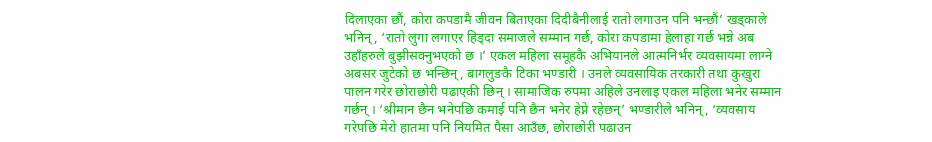दिलाएका छौं, कोरा कपडामै जीवन बिताएका दिदीबैनीलाई रातो लगाउन पनि भन्छौं’ खड्काले भनिन्, ‘रातो लुगा लगाएर हिड्दा समाजले सम्मान गर्छ, कोरा कपडामा हेलाहा गर्छ भन्ने अब उहाँहरुले बुझीसक्नुभएको छ ।’ एकल महिला समूहकै अभियानले आत्मनिर्भर व्यवसायमा लाग्ने अबसर जुटेको छ भन्छिन्, बागलुङकै टिका भण्डारी । उनले व्यवसायिक तरकारी तथा कुखुरा पालन गरेर छोराछोरी पढाएकी छिन् । सामाजिक रुपमा अहिले उनलाइ एकल महिला भनेर सम्मान गर्छन् । ‘श्रीमान छैन भनेपछि कमाई पनि छैन भनेर हेप्ने रहेछन्’ भण्डारीले भनिन्, ‘व्यवसाय गरेपछि मेरो हातमा पनि नियमित पैसा आउँछ, छोराछोरी पढाउन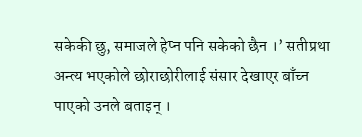सकेकी छु, समाजले हेप्न पनि सकेको छैन ।’ सतीप्रथा अन्त्य भएकोले छोराछोरीलाई संसार देखाएर बाँच्न पाएको उनले बताइन् ।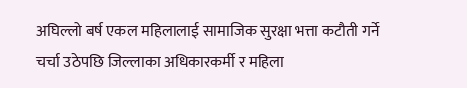अघिल्लो बर्ष एकल महिलालाई सामाजिक सुरक्षा भत्ता कटौती गर्ने चर्चा उठेपछि जिल्लाका अधिकारकर्मी र महिला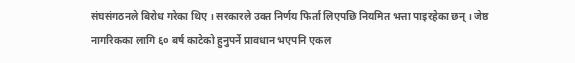संघसंगठनले बिरोध गरेका थिए । सरकारले उक्त निर्णय फिर्ता लिएपछि नियमित भत्ता पाइरहेका छन् । जेष्ठ नागरिकका लागि ६० बर्ष काटेको हुनुपर्ने प्रावधान भएपनि एकल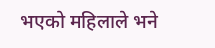भएको महिलाले भने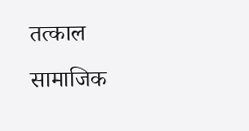तत्काल सामाजिक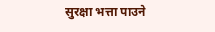सुरक्षा भत्ता पाउने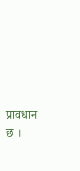प्रावधान छ ।